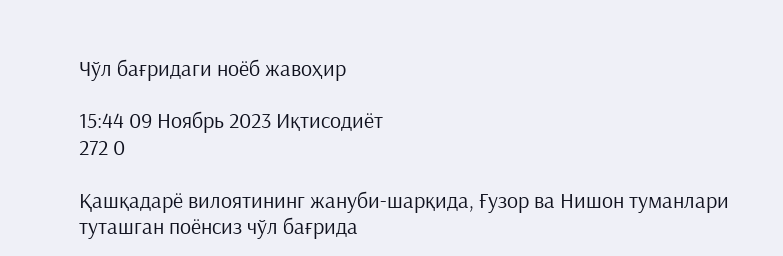Чўл бағридаги ноёб жавоҳир

15:44 09 Ноябрь 2023 Иқтисодиёт
272 0

Қашқадарё вилоятининг жануби-шарқида, Ғузор ва Нишон туманлари туташган поёнсиз чўл бағрида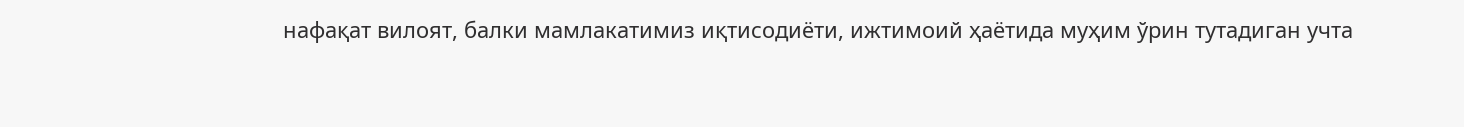нафақат вилоят, балки мамлакатимиз иқтисодиёти, ижтимоий ҳаётида муҳим ўрин тутадиган учта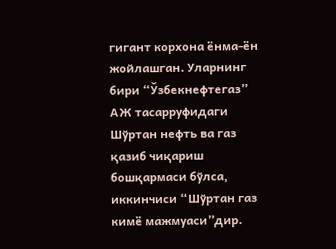гигант корхона ёнма-ён жойлашган. Уларнинг бири “Ўзбекнефтегаз” АЖ тасарруфидаги Шўртан нефть ва газ қазиб чиқариш бошқармаси бўлса, иккинчиси “Шўртан газ кимё мажмуаси”дир.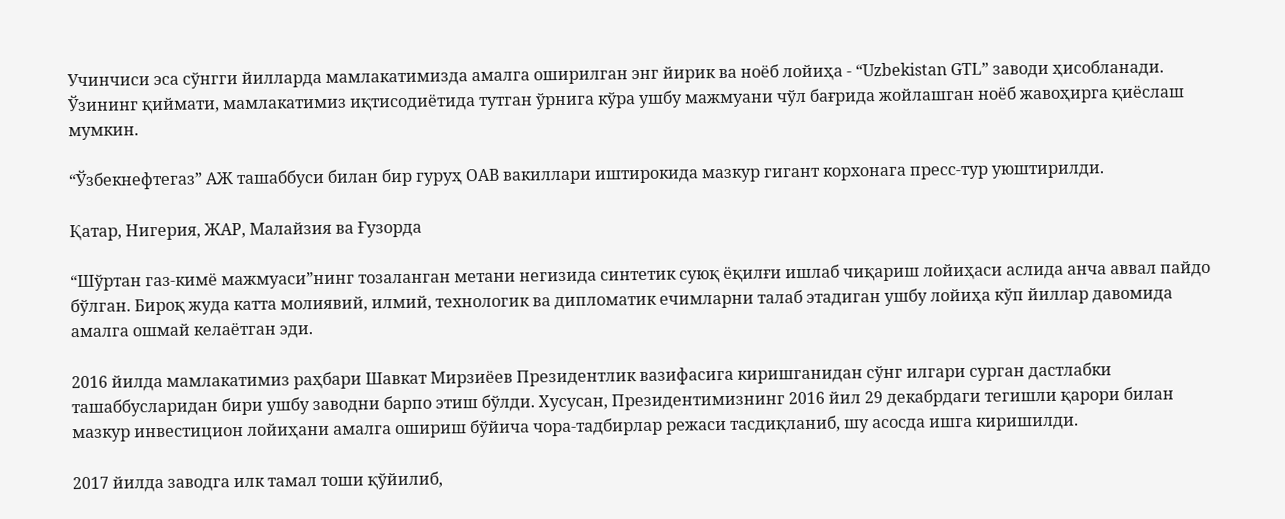Учинчиси эса сўнгги йилларда мамлакатимизда амалга оширилган энг йирик ва ноёб лойиҳа - “Uzbekistan GTL” заводи ҳисобланади. Ўзининг қиймати, мамлакатимиз иқтисодиётида тутган ўрнига кўра ушбу мажмуани чўл бағрида жойлашган ноёб жавоҳирга қиёслаш мумкин.

“Ўзбекнефтегаз” АЖ ташаббуси билан бир гуруҳ ОАВ вакиллари иштирокида мазкур гигант корхонага пресс-тур уюштирилди.

Қатар, Нигерия, ЖАР, Малайзия ва Ғузорда

“Шўртан газ-кимё мажмуаси”нинг тозаланган метани негизида синтетик суюқ ёқилғи ишлаб чиқариш лойиҳаси аслида анча аввал пайдо бўлган. Бироқ жуда катта молиявий, илмий, технологик ва дипломатик ечимларни талаб этадиган ушбу лойиҳа кўп йиллар давомида амалга ошмай келаётган эди.

2016 йилда мамлакатимиз раҳбари Шавкат Мирзиёев Президентлик вазифасига киришганидан сўнг илгари сурган дастлабки ташаббусларидан бири ушбу заводни барпо этиш бўлди. Хусусан, Президентимизнинг 2016 йил 29 декабрдаги тегишли қарори билан мазкур инвестицион лойиҳани амалга ошириш бўйича чора-тадбирлар режаси тасдиқланиб, шу асосда ишга киришилди.

2017 йилда заводга илк тамал тоши қўйилиб,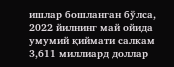ишлар бошланган бўлса, 2022 йилнинг май ойида умумий қиймати салкам 3,611 миллиард доллар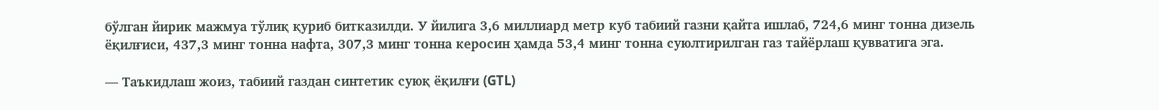бўлган йирик мажмуа тўлиқ қуриб битказилди. У йилига 3,6 миллиард метр куб табиий газни қайта ишлаб, 724,6 минг тонна дизель ёқилғиси, 437,3 минг тонна нафта, 307,3 минг тонна керосин ҳамда 53,4 минг тонна суюлтирилган газ тайёрлаш қувватига эга.

— Таъкидлаш жоиз, табиий газдан синтетик суюқ ёқилғи (GTL)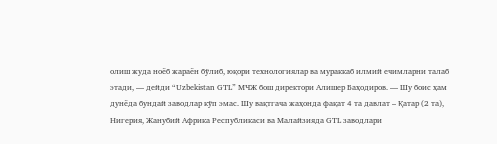олиш жуда ноёб жараён бўлиб, юқори технологиялар ва мураккаб илмий ечимларни талаб этади, — дейди “Uzbekistan GTL” МЧЖ бош директори Алишер Баҳодиров. — Шу боис ҳам дунёда бундай заводлар кўп эмас. Шу вақтгача жаҳонда фақат 4 та давлат – Қатар (2 та), Нигерия, Жанубий Африка Республикаси ва Малайзияда GTL заводлари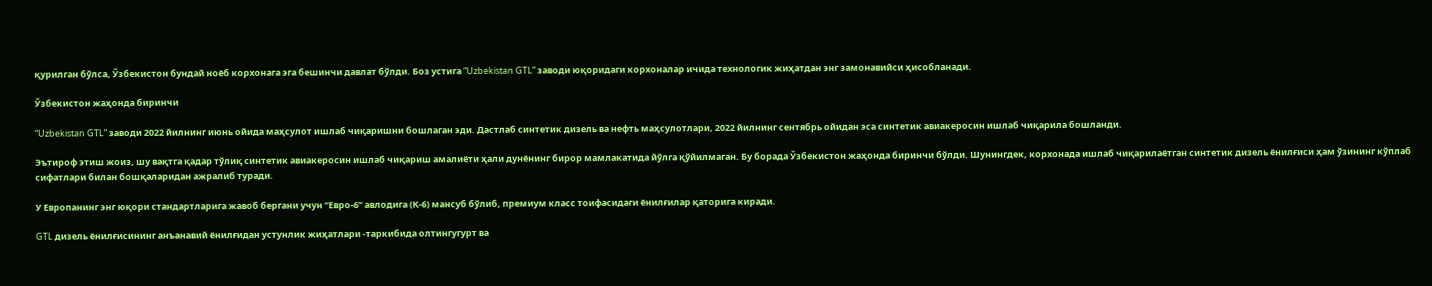қурилган бўлса, Ўзбекистон бундай ноёб корхонага эга бешинчи давлат бўлди. Боз устига “Uzbekistan GTL” заводи юқоридаги корхоналар ичида технологик жиҳатдан энг замонавийси ҳисобланади.

Ўзбекистон жаҳонда биринчи

“Uzbekistan GTL” заводи 2022 йилнинг июнь ойида маҳсулот ишлаб чиқаришни бошлаган эди. Дастлаб синтетик дизель ва нефть маҳсулотлари, 2022 йилнинг сентябрь ойидан эса синтетик авиакеросин ишлаб чиқарила бошланди.

Эътироф этиш жоиз, шу вақтга қадар тўлиқ синтетик авиакеросин ишлаб чиқариш амалиёти ҳали дунёнинг бирор мамлакатида йўлга қўйилмаган. Бу борада Ўзбекистон жаҳонда биринчи бўлди. Шунингдек, корхонада ишлаб чиқарилаётган синтетик дизель ёнилғиси ҳам ўзининг кўплаб сифатлари билан бошқаларидан ажралиб туради.

У Европанинг энг юқори стандартларига жавоб бергани учун “Евро-6” авлодига (К-6) мансуб бўлиб, премиум класс тоифасидаги ёнилғилар қаторига киради.

GTL дизель ёнилғисининг анъанавий ёнилғидан устунлик жиҳатлари -таркибида олтингугурт ва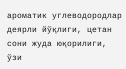ароматик углеводородлар деярли йўқлиги, цетан сони жуда юқорилиги, ўзи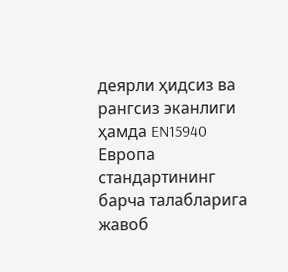деярли ҳидсиз ва рангсиз эканлиги ҳамда EN15940 Европа стандартининг барча талабларига жавоб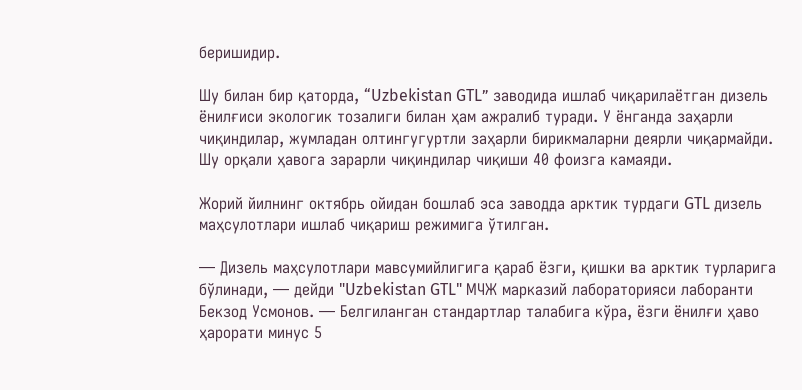беришидир.

Шу билан бир қаторда, “Uzbekistan GTL” заводида ишлаб чиқарилаётган дизель ёнилғиси экологик тозалиги билан ҳам ажралиб туради. У ёнганда заҳарли чиқиндилар, жумладан олтингугуртли заҳарли бирикмаларни деярли чиқармайди. Шу орқали ҳавога зарарли чиқиндилар чиқиши 40 фоизга камаяди.

Жорий йилнинг октябрь ойидан бошлаб эса заводда арктик турдаги GTL дизель маҳсулотлари ишлаб чиқариш режимига ўтилган.

— Дизель маҳсулотлари мавсумийлигига қараб ёзги, қишки ва арктик турларига бўлинади, — дейди "Uzbekistan GTL" МЧЖ марказий лабораторияси лаборанти Бекзод Усмонов. — Белгиланган стандартлар талабига кўра, ёзги ёнилғи ҳаво ҳарорати минус 5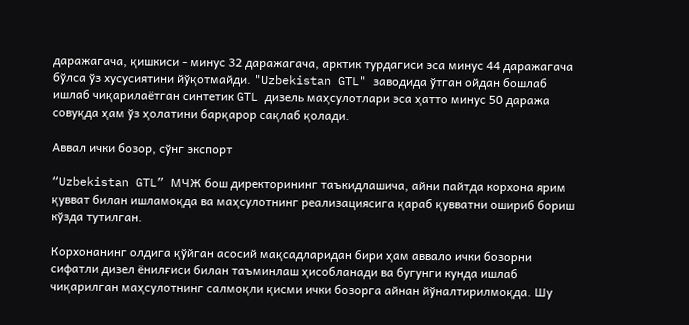даражагача, қишкиси - минус 32 даражагача, арктик турдагиси эса минус 44 даражагача бўлса ўз хусусиятини йўқотмайди. "Uzbekistan GTL" заводида ўтган ойдан бошлаб ишлаб чиқарилаётган синтетик GTL дизель маҳсулотлари эса ҳатто минус 50 даража совуқда ҳам ўз ҳолатини барқарор сақлаб қолади.

Аввал ички бозор, сўнг экспорт

“Uzbekistan GTL” МЧЖ бош директорининг таъкидлашича, айни пайтда корхона ярим қувват билан ишламоқда ва маҳсулотнинг реализациясига қараб қувватни ошириб бориш кўзда тутилган.

Корхонанинг олдига қўйган асосий мақсадларидан бири ҳам аввало ички бозорни сифатли дизел ёнилғиси билан таъминлаш ҳисобланади ва бугунги кунда ишлаб чиқарилган маҳсулотнинг салмоқли қисми ички бозорга айнан йўналтирилмоқда. Шу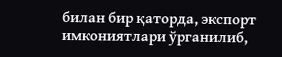билан бир қаторда, экспорт имкониятлари ўрганилиб,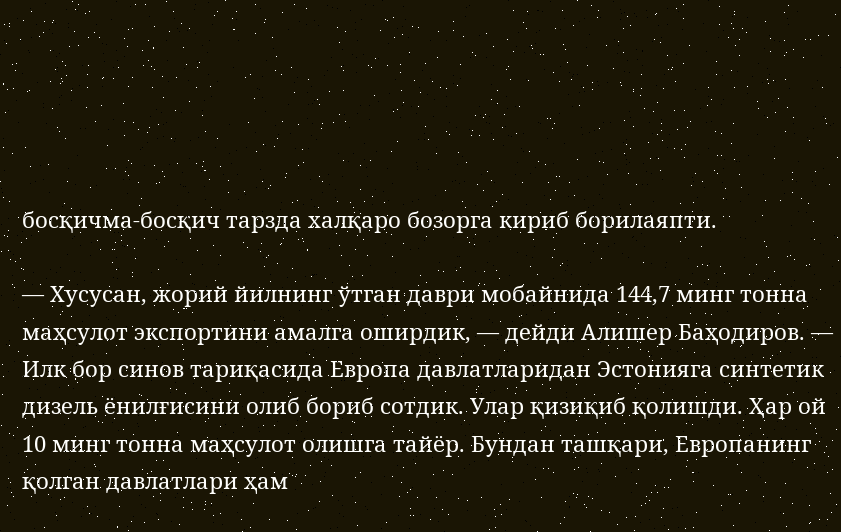босқичма-босқич тарзда халқаро бозорга кириб борилаяпти.

— Хусусан, жорий йилнинг ўтган даври мобайнида 144,7 минг тонна маҳсулот экспортини амалга оширдик, — дейди Алишер Баҳодиров. — Илк бор синов тариқасида Европа давлатларидан Эстонияга синтетик дизель ёнилғисини олиб бориб сотдик. Улар қизиқиб қолишди. Ҳар ой 10 минг тонна маҳсулот олишга тайёр. Бундан ташқари, Европанинг қолган давлатлари ҳам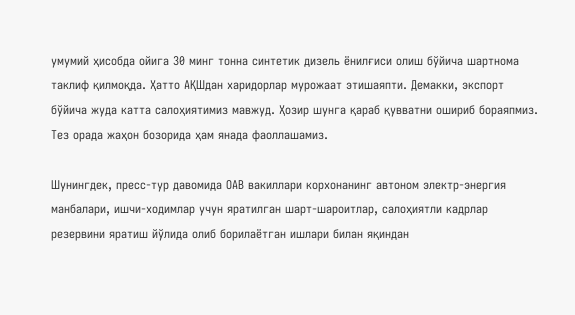умумий ҳисобда ойига 30 минг тонна синтетик дизель ёнилғиси олиш бўйича шартнома таклиф қилмоқда. Ҳатто АҚШдан харидорлар мурожаат этишаяпти. Демакки, экспорт бўйича жуда катта салоҳиятимиз мавжуд. Ҳозир шунга қараб қувватни ошириб бораяпмиз. Тез орада жаҳон бозорида ҳам янада фаоллашамиз.

Шунингдек, пресс-тур давомида ОАВ вакиллари корхонанинг автоном электр-энергия манбалари, ишчи-ходимлар учун яратилган шарт-шароитлар, салоҳиятли кадрлар резервини яратиш йўлида олиб борилаётган ишлари билан яқиндан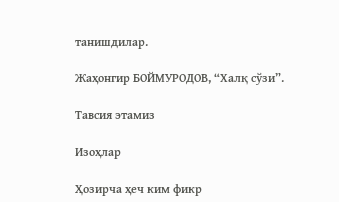танишдилар.

Жаҳонгир БОЙМУРОДОВ, “Халқ сўзи”.

Тавсия этамиз

Изоҳлар

Ҳозирча ҳеч ким фикр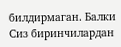билдирмаган. Балки Сиз биринчилардан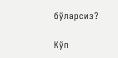бўларсиз?

Кўп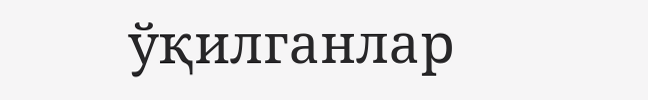ўқилганлар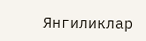Янгиликлар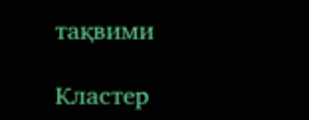тақвими

Кластер